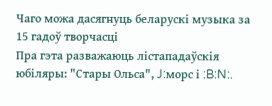Чаго можа дасягнуць беларускі музыка за 15 гадоў творчасці
Пра гэта разважаюць лістападаўскія юбіляры: "Стары Ольса", J:морс і :B:N:.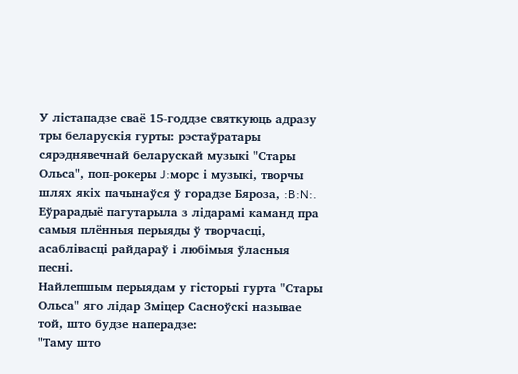У лістападзе сваё 15-годдзе святкуюць адразу тры беларускія гурты: рэстаўратары сярэднявечнай беларускай музыкі "Стары Ольса", поп-рокеры J:морс і музыкі, творчы шлях якіх пачынаўся ў горадзе Бяроза, :B:N:.
Еўрарадыё пагутарыла з лідарамі каманд пра самыя плённыя перыяды ў творчасці, асаблівасці райдараў і любімыя ўласныя песні.
Найлепшым перыядам у гісторыі гурта "Стары Ольса" яго лідар Зміцер Сасноўскі называе той, што будзе наперадзе:
"Таму што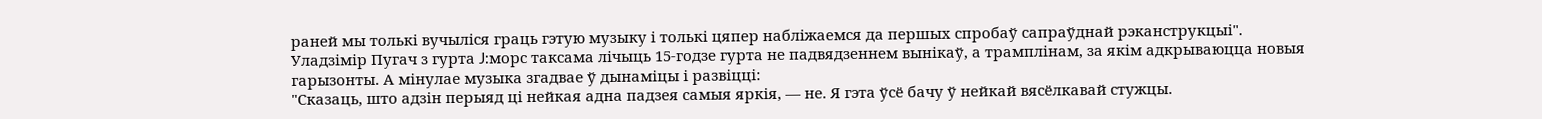раней мы толькі вучыліся граць гэтую музыку і толькі цяпер набліжаемся да першых спробаў сапраўднай рэканструкцыі".
Уладзімір Пугач з гурта J:морс таксама лічыць 15-годзе гурта не падвядзеннем вынікаў, а трамплінам, за якім адкрываюцца новыя гарызонты. А мінулае музыка згадвае ў дынаміцы і развіцці:
"Сказаць, што адзін перыяд ці нейкая адна падзея самыя яркія, — не. Я гэта ўсё бачу ў нейкай вясёлкавай стужцы.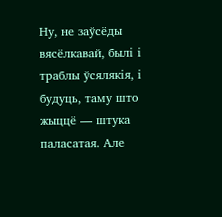Ну, не заўсёды вясёлкавай, былі і траблы ўсялякія, і будуць, таму што жыццё — штука паласатая. Але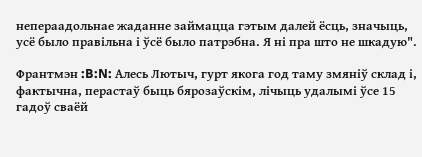непераадольнае жаданне займацца гэтым далей ёсць, значыць, усё было правільна і ўсё было патрэбна. Я ні пра што не шкадую".

Франтмэн :B:N: Алесь Лютыч, гурт якога год таму змяніў склад і, фактычна, перастаў быць бярозаўскім, лічыць удалымі ўсе 15 гадоў сваёй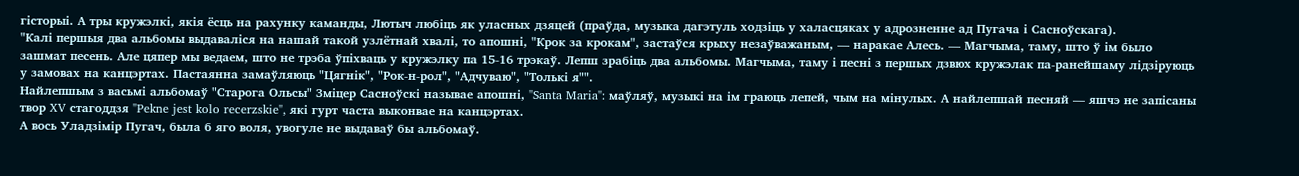гісторыі. А тры кружэлкі, якія ёсць на рахунку каманды, Лютыч любіць як уласных дзяцей (праўда, музыка дагэтуль ходзіць у халасцяках у адрозненне ад Пугача і Сасноўскага).
"Калі першыя два альбомы выдаваліся на нашай такой узлётнай хвалі, то апошні, "Крок за крокам", застаўся крыху незаўважаным, — наракае Алесь. — Магчыма, таму, што ў ім было зашмат песень. Але цяпер мы ведаем, што не трэба ўпіхваць у кружэлку па 15-16 трэкаў. Лепш зрабіць два альбомы. Магчыма, таму і песні з першых дзвюх кружэлак па-ранейшаму лідзіруюць у замовах на канцэртах. Пастаянна замаўляюць "Цягнік", "Рок-н-рол", "Адчуваю", "Толькі я"".
Найлепшым з васьмі альбомаў "Старога Ольсы" Зміцер Сасноўскі называе апошні, "Santa Maria": маўляў, музыкі на ім граюць лепей, чым на мінулых. А найлепшай песняй — яшчэ не запісаны твор XV стагоддзя "Pekne jest kolo recerzskie", які гурт часта выконвае на канцэртах.
А вось Уладзімір Пугач, была б яго воля, увогуле не выдаваў бы альбомаў.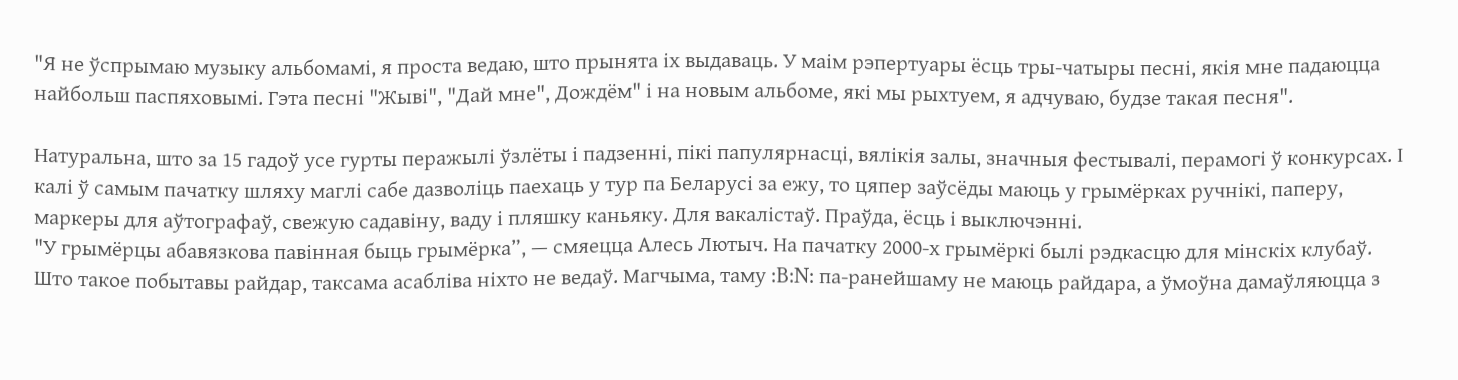"Я не ўспрымаю музыку альбомамі, я проста ведаю, што прынята іх выдаваць. У маім рэпертуары ёсць тры-чатыры песні, якія мне падаюцца найбольш паспяховымі. Гэта песні "Жыві", "Дай мне", Дождём" і на новым альбоме, які мы рыхтуем, я адчуваю, будзе такая песня".

Натуральна, што за 15 гадоў усе гурты перажылі ўзлёты і падзенні, пікі папулярнасці, вялікія залы, значныя фестывалі, перамогі ў конкурсах. І калі ў самым пачатку шляху маглі сабе дазволіць паехаць у тур па Беларусі за ежу, то цяпер заўсёды маюць у грымёрках ручнікі, паперу, маркеры для аўтографаў, свежую садавіну, ваду і пляшку каньяку. Для вакалістаў. Праўда, ёсць і выключэнні.
"У грымёрцы абавязкова павінная быць грымёрка”, — смяецца Алесь Лютыч. На пачатку 2000-х грымёркі былі рэдкасцю для мінскіх клубаў. Што такое побытавы райдар, таксама асабліва ніхто не ведаў. Магчыма, таму :B:N: па-ранейшаму не маюць райдара, а ўмоўна дамаўляюцца з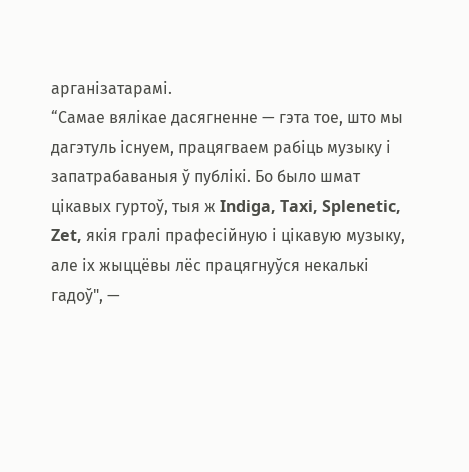арганізатарамі.
“Самае вялікае дасягненне — гэта тое, што мы дагэтуль існуем, працягваем рабіць музыку і запатрабаваныя ў публікі. Бо было шмат цікавых гуртоў, тыя ж Indiga, Taxi, Splenetic, Zet, якія гралі прафесійную і цікавую музыку, але іх жыццёвы лёс працягнуўся некалькі гадоў", —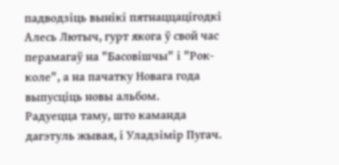падводзіць вынікі пятнаццацігодкі Алесь Лютыч, гурт якога ў свой час перамагаў на "Басовішчы" і "Рок-коле", а на пачатку Новага года выпусціць новы альбом.
Радуецца таму, што каманда дагэтуль жывая, і Уладзімір Пугач.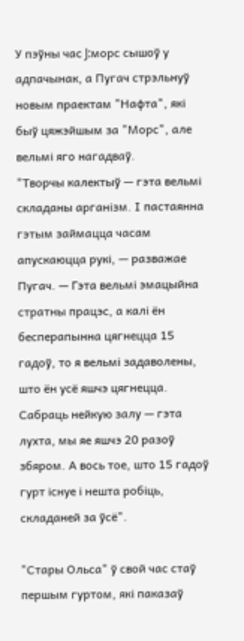У пэўны час J:морс сышоў у адпачынак, а Пугач стрэльнуў новым праектам "Нафта", які быў цяжэйшым за "Морс", але вельмі яго нагадваў.
"Творчы калектыў — гэта вельмі складаны арганізм. І пастаянна гэтым займацца часам апускаюцца рукі, — разважае Пугач. — Гэта вельмі эмацыйна стратны працэс, а калі ён бесперапынна цягнецца 15 гадоў, то я вельмі задаволены, што ён усё яшчэ цягнецца. Сабраць нейкую залу — гэта лухта, мы яе яшчэ 20 разоў збяром. А вось тое, што 15 гадоў гурт існуе і нешта робіць, складаней за ўсё".

"Стары Ольса" ў свой час стаў першым гуртом, які паказаў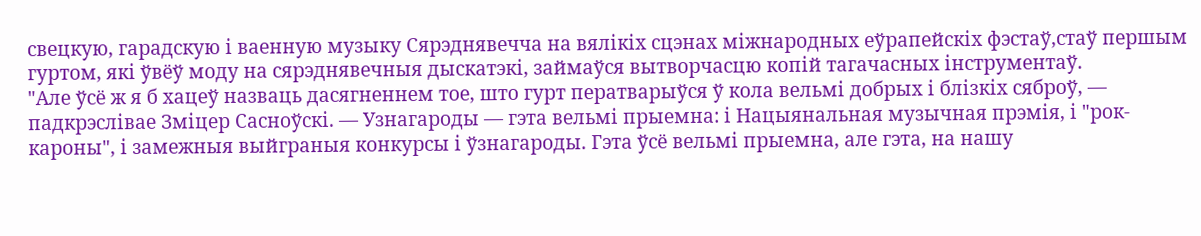свецкую, гарадскую і ваенную музыку Сярэднявечча на вялікіх сцэнах міжнародных еўрапейскіх фэстаў,стаў першым гуртом, які ўвёў моду на сярэднявечныя дыскатэкі, займаўся вытворчасцю копій тагачасных інструментаў.
"Але ўсё ж я б хацеў назваць дасягненнем тое, што гурт ператварыўся ў кола вельмі добрых і блізкіх сяброў, — падкрэслівае Зміцер Сасноўскі. — Узнагароды — гэта вельмі прыемна: і Нацыянальная музычная прэмія, і "рок-кароны", і замежныя выйграныя конкурсы і ўзнагароды. Гэта ўсё вельмі прыемна, але гэта, на нашу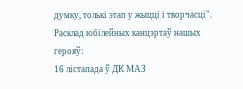думку, толькі этап у жыцці і творчасці".
Расклад юбілейных канцэртаў нашых герояў:
16 лістапада ў ДК МАЗ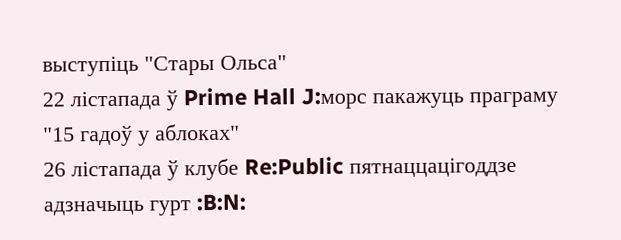выступіць "Стары Ольса"
22 лістапада ў Prime Hall J:морс пакажуць праграму "15 гадоў у аблоках"
26 лістапада ў клубе Re:Public пятнаццацігоддзе адзначыць гурт :B:N: